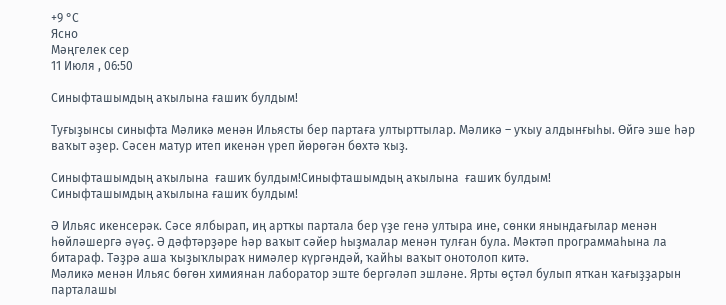+9 °С
Ясно
Мәңгелек сер
11 Июля , 06:50

Синыфташымдың аҡылына ғашиҡ булдым!

Туғыҙынсы синыфта Мәликә менән Ильясты бер партаға ултырттылар. Мәликә – уҡыу алдынғыһы. Өйгә эше һәр ваҡыт әҙер. Сәсен матур итеп икенән үреп йөрөгән бөхтә ҡыҙ.

Синыфташымдың аҡылына  ғашиҡ булдым!Синыфташымдың аҡылына  ғашиҡ булдым!
Синыфташымдың аҡылына ғашиҡ булдым!

Ә Ильяс икенсерәк. Сәсе ялбырап, иң артҡы партала бер үҙе генә ултыра ине, сөнки янындағылар менән һөйләшергә әүәҫ. Ә дәфтәрҙәре һәр ваҡыт сәйер һыҙмалар менән тулған була. Мәктәп программаһына ла битараф. Тәҙрә аша ҡыҙыҡлыраҡ нимәлер күргәндәй, ҡайһы ваҡыт онотолоп китә.
Мәликә менән Ильяс бөгөн химиянан лаборатор эште бергәләп эшләне. Ярты өҫтәл булып ятҡан ҡағыҙҙарын парталашы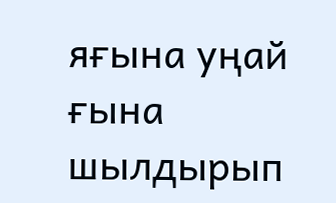яғына уңай ғына шылдырып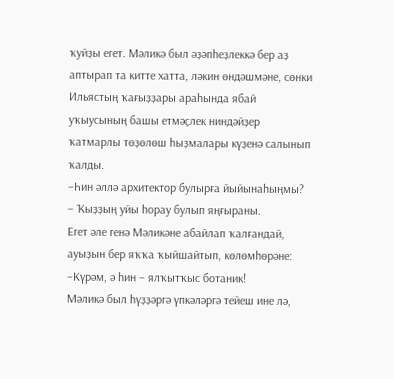ҡуйҙы егет. Мәликә был әҙәпһеҙлеккә бер аҙ аптырап та китте хатта, ләкин өндәшмәне, сөнки Ильястың ҡағыҙҙары араһында ябай уҡыусының башы етмәҫлек ниндәйҙер ҡатмарлы төҙөлөш һыҙмалары күҙенә салынып ҡалды.
–Һин әллә архитектор булырға йыйынаһыңмы? – Ҡыҙҙың уйы һорау булып яңғыраны.
Егет әле генә Мәликәне абайлап ҡалғандай, ауыҙын бер яҡҡа ҡыйшайтып, көлөмһөрәне:
–Күрәм, ә һин – ялҡытҡыс ботаник!
Мәликә был һүҙҙәргә үпкәләргә тейеш ине лә,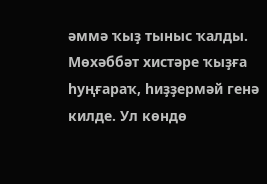әммә ҡыҙ тыныс ҡалды.
Мөхәббәт хистәре ҡыҙға һуңғараҡ, һиҙҙермәй генә килде. Ул көндө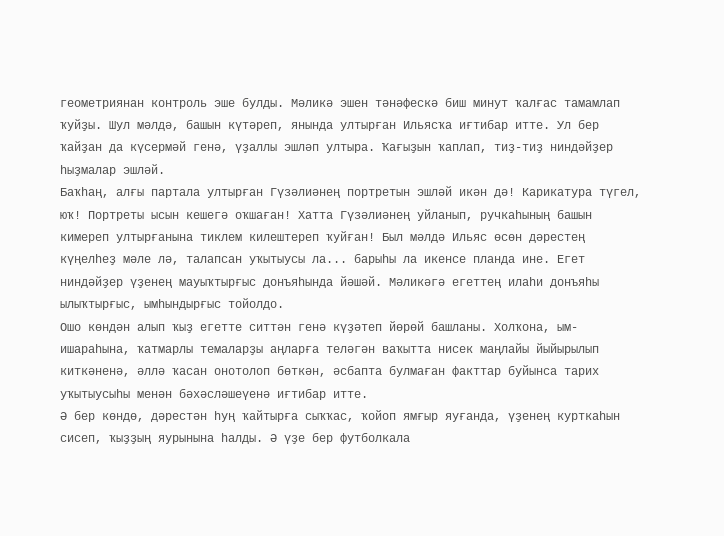геометриянан контроль эше булды. Мәликә эшен тәнәфескә биш минут ҡалғас тамамлап ҡуйҙы. Шул мәлдә, башын күтәреп, янында ултырған Ильясҡа иғтибар итте. Ул бер ҡайҙан да күсермәй генә, үҙаллы эшләп ултыра. Ҡағыҙын ҡаплап, тиҙ-тиҙ ниндәйҙер һыҙмалар эшләй.
Баҡһаң, алғы партала ултырған Гүзәлиәнең портретын эшләй икән дә! Карикатура түгел, юҡ! Портреты ысын кешегә оҡшаған! Хатта Гүзәлиәнең уйланып, ручкаһының башын кимереп ултырғанына тиклем килештереп ҡуйған! Был мәлдә Ильяс өсөн дәрестең күңелһеҙ мәле лә, талапсан уҡытыусы ла... барыһы ла икенсе планда ине. Егет ниндәйҙер үҙенең мауыҡтырғыс донъяһында йәшәй. Мәликәгә егеттең илаһи донъяһы ылыҡтырғыс, ымһындырғыс тойолдо.
Ошо көндән алып ҡыҙ егетте ситтән генә күҙәтеп йөрөй башланы. Холҡона, ым-ишараһына, ҡатмарлы темаларҙы аңларға теләгән ваҡытта нисек маңлайы йыйырылып киткәненә, әллә ҡасан онотолоп бөткән, әсбапта булмаған факттар буйынса тарих уҡытыусыһы менән бәхәсләшеүенә иғтибар итте.
Ә бер көндө, дәрестән һуң ҡайтырға сыҡҡас, ҡойоп ямғыр яуғанда, үҙенең курткаһын сисеп, ҡыҙҙың яурынына һалды. Ә үҙе бер футболкала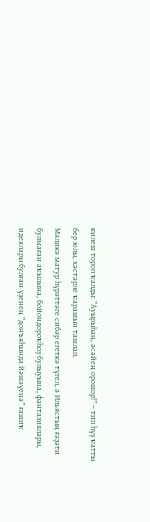килеш тороп ҡалды: “Ауырыһаң, әсәйең орошор!” – тип һүҙ ҡатты бер юлы, хәстәрле ҡарашын ташлап.
Мәликә матур һүрәттәге сибәр егеткә түгел, ә Ильястың ғәҙәти булмаған аҡылына, бойондороҡһоҙ булыуына, фантазиялары, идеялары булған үҙенең “донъяһында йәшәүенә” ғашиҡ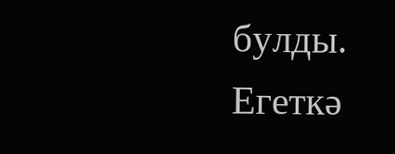булды.
Егеткә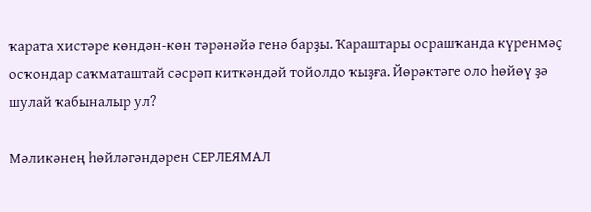ҡарата хистәре көндән-көн тәрәнәйә генә барҙы. Ҡараштары осрашҡанда күренмәҫ осҡондар саҡматаштай сәсрәп киткәндәй тойолдо ҡыҙға. Йөрәктәге оло һөйөү ҙә шулай ҡабыналыр ул?

Мәликәнең һөйләгәндәрен СЕРЛЕЯМАЛ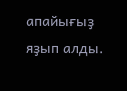апайығыҙ яҙып алды.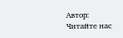Автор:
Читайте нас